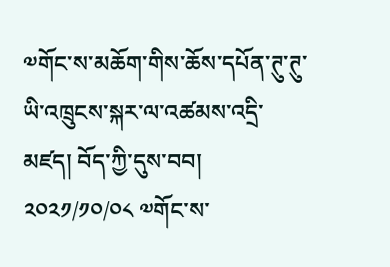༧གོང་ས་མཆོག་གིས་ཆོས་དཔོན་ཊུ་ཊུ་ཡི་འཁྲུངས་སྐར་ལ་འཚམས་འདྲི་མཛད། བོད་ཀྱི་དུས་བབ། ༢༠༢༡/༡༠/༠༨ ༧གོང་ས་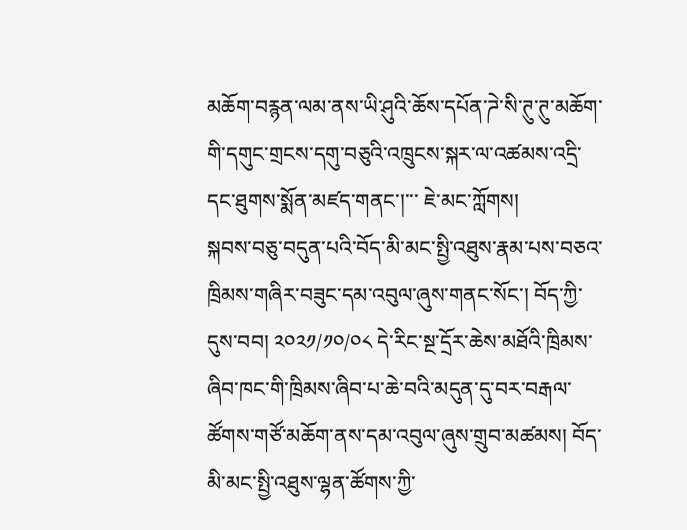མཆོག་བརྙན་ལམ་ནས་ཡི་ཤུའི་ཆོས་དཔོན་ཌེ་སི་ཊུ་ཊུ་མཆོག་གི་དགུང་གྲངས་དགུ་བཅུའི་འཁྲུངས་སྐར་ལ་འཚམས་འདྲི་དང་ཐུགས་སྨོན་མཛད་གནང་།་་་ ཇེ་མང་ཀློགས།
སྐབས་བཅུ་བདུན་པའི་བོད་མི་མང་སྤྱི་འཐུས་རྣམ་པས་བཅའ་ཁྲིམས་གཞིར་བཟུང་དམ་འབུལ་ཞུས་གནང་སོང་། བོད་ཀྱི་དུས་བབ། ༢༠༢༡/༡༠/༠༨ དེ་རིང་སྔ་དྲོར་ཆེས་མཐོའི་ཁྲིམས་ཞིབ་ཁང་གི་ཁྲིམས་ཞིབ་པ་ཆེ་བའི་མདུན་དུ་བར་བརྒལ་ཚོགས་གཙོ་མཆོག་ནས་དམ་འབུལ་ཞུས་གྲུབ་མཚམས། བོད་མི་མང་སྤྱི་འཐུས་ལྷན་ཚོགས་ཀྱི་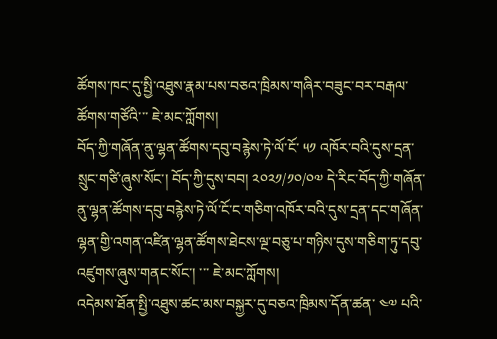ཚོགས་ཁང་དུ་སྤྱི་འཐུས་རྣམ་པས་བཅའ་ཁྲིམས་གཞིར་བཟུང་བར་བརྒལ་ཚོགས་གཙོའི་་་ ཇེ་མང་ཀློགས།
བོད་ཀྱི་གཞོན་ནུ་ལྷན་ཚོགས་དབུ་བརྙེས་ཏེ་ལོ་ངོ་ ༥༡ འཁོར་བའི་དུས་དྲན་སྲུང་གཙི་ཞུས་སོང་། བོད་ཀྱི་དུས་བབ། ༢༠༢༡/༡༠/༠༧ དེ་རིང་བོད་ཀྱི་གཞོན་ནུ་ལྷན་ཚོགས་དབུ་བརྙེས་ཏེ་ལོ་ངོ་ང་གཅིག་འཁོར་བའི་དུས་དྲན་དང་གཞོན་ལྷན་གྱི་འགན་འཛིན་ལྷན་ཚོགས་ཐེངས་ལྔ་བཅུ་པ་གཉིས་དུས་གཅིག་ཏུ་དབུ་འཛུགས་ཞུས་གནང་སོང་། ་་་ ཇེ་མང་ཀློགས།
འདེམས་ཐོན་སྤྱི་འཐུས་ཚང་མས་བསྐྱར་དུ་བཅའ་ཁྲིམས་དོན་ཚན་ ༤༧ པའི་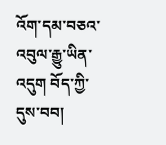འོག་དམ་བཅའ་འབུལ་རྒྱུ་ཡིན་འདུག བོད་ཀྱི་དུས་བབ།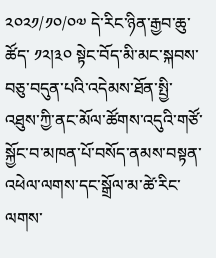༢༠༢༡/༡༠/༠༧ དེ་རིང་ཉིན་རྒྱབ་ཆུ་ཚོད་ ༡༢།༣༠ སྟེང་བོད་མི་མང་སྐབས་བཅུ་བདུན་པའི་འདེམས་ཐོན་སྤྱི་འཐུས་ཀྱི་ནང་མོལ་ཚོགས་འདུའི་གཙོ་སྐྱོང་བ་མཁན་པོ་བསོད་ནམས་བསྟན་འཕེལ་ལགས་དང་སྒྲོལ་མ་ཚེ་རིང་ལགས་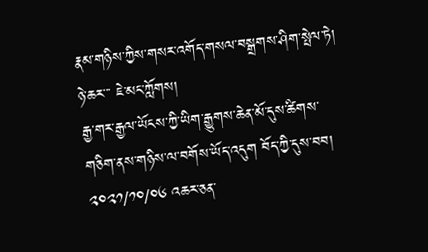རྣམ་གཉིས་ཀྱིས་གསར་འགོད་གསལ་བསྒྲགས་ཤིག་སྤེལ་ཏེ། ཉེ་ཆར་་་ ཇེ་མང་ཀློགས།
རྒྱ་གར་རྒྱལ་ཡོངས་ཀྱི་ཡིག་རྒྱུགས་ཆེན་མོ་དུས་ཚིགས་གཅིག་ནས་གཉིས་ལ་བགོས་ཡོད་འདུག བོད་ཀྱི་དུས་བབ། ༢༠༢༡/༡༠/༠༦ འཆར་ཅན་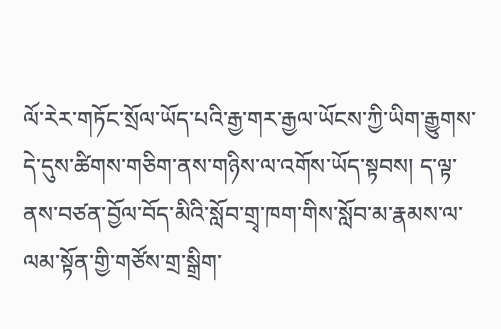ལོ་རེར་གཏོང་སྲོལ་ཡོད་པའི་རྒྱ་གར་རྒྱལ་ཡོངས་ཀྱི་ཡིག་རྒྱུགས་དེ་དུས་ཚིགས་གཅིག་ནས་གཉིས་ལ་འགོས་ཡོད་སྟབས། ད་ལྟ་ནས་བཙན་བྱོལ་བོད་མིའི་སློབ་གྲྭ་ཁག་གིས་སློབ་མ་རྣམས་ལ་ལམ་སྟོན་གྱི་གཙོས་གྲ་སྒྲིག་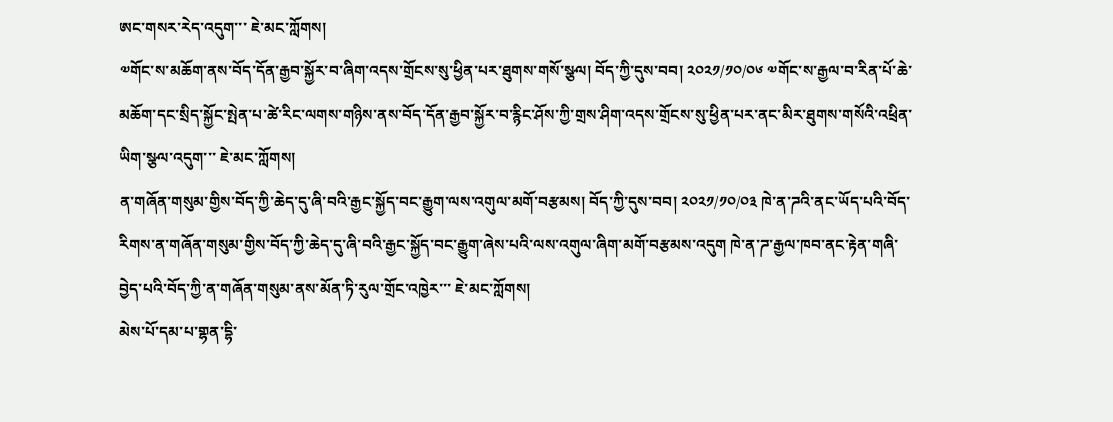ཨང་གསར་རེད་འདུག་་་ ཇེ་མང་ཀློགས།
༧གོང་ས་མཆོག་ནས་བོད་དོན་རྒྱབ་སྐྱོར་བ་ཞིག་འདས་གྲོངས་སུ་ཕྱིན་པར་ཐུགས་གསོ་སྩལ། བོད་ཀྱི་དུས་བབ། ༢༠༢༡/༡༠/༠༦ ༧གོང་ས་རྒྱལ་བ་རིན་པོ་ཆེ་མཆོག་དང་སྲིད་སྐྱོང་སྤེན་པ་ཚེ་རིང་ལགས་གཉིས་ནས་བོད་དོན་རྒྱབ་སྐྱོར་བ་རྙིང་ཤོས་ཀྱི་གྲས་ཤིག་འདས་གྲོངས་སུ་ཕྱིན་པར་ནང་མིར་ཐུགས་གསོའི་འཕྲིན་ཡིག་སྩལ་འདུག་་་ ཇེ་མང་ཀློགས།
ན་གཞོན་གསུམ་གྱིས་བོད་ཀྱི་ཆེད་དུ་ཞི་བའི་རྒྱང་སྐྱོད་བང་རྒྱུག་ལས་འགུལ་མགོ་བརྩམས། བོད་ཀྱི་དུས་བབ། ༢༠༢༡/༡༠/༠༣ ཁེ་ན་ཌའི་ནང་ཡོད་པའི་བོད་རིགས་ན་གཞོན་གསུམ་གྱིས་བོད་ཀྱི་ཆེད་དུ་ཞི་བའི་རྒྱང་སྐྱོད་བང་རྒྱུག་ཞེས་པའི་ལས་འགུལ་ཞིག་མགོ་བརྩམས་འདུག ཁེ་ན་ཌ་རྒྱལ་ཁབ་ནང་རྟེན་གཞི་བྱེད་པའི་བོད་ཀྱི་ན་གཞོན་གསུམ་ནས་མོན་ཏི་རུལ་གྲོང་འཁྱེར་་་ ཇེ་མང་ཀློགས།
མེས་པོ་དམ་པ་གྷན་དྷི་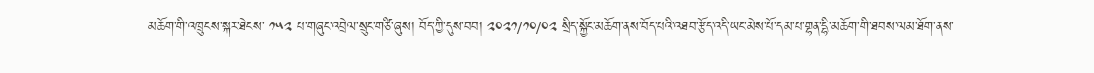མཆོག་གི་འཁྲུངས་སྐར་ཐེངས་ ༡༥༢ པ་གཞུང་འབྲེལ་སྲུང་གཙི་ཞུས། བོད་ཀྱི་དུས་བབ། ༢༠༢༡/༡༠/༠༢ སྲིད་སྐྱོང་མཆོག་ནས་བོད་པའི་འཐབ་རྩོད་འདི་ཡང་མེས་པོ་དམ་པ་གྷན་དྷི་མཆོག་གི་ཐབས་ལམ་ཐོག་ནས་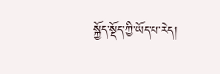སྐྱོད་སྡོད་ཀྱི་ཡོད་པ་རེད།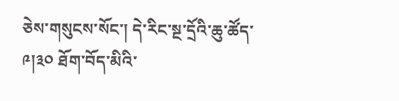ཅེས་གསུངས་སོང་། དེ་རིང་སྔ་དྲོའི་ཆུ་ཚོད་ ༩།༣༠ ཐོག་བོད་མིའི་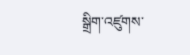སྒྲིག་འཛུགས་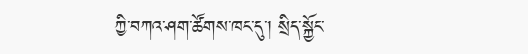ཀྱི་བཀའ་ཤག་ཚོགས་ཁང་དུ་། སྲིད་སྐྱོང་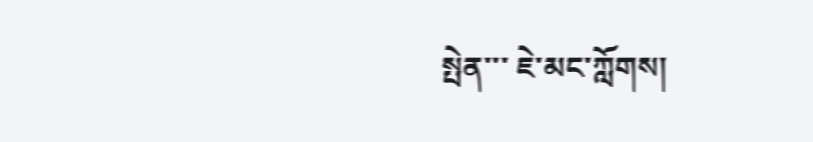སྤེན་་་ ཇེ་མང་ཀློགས།